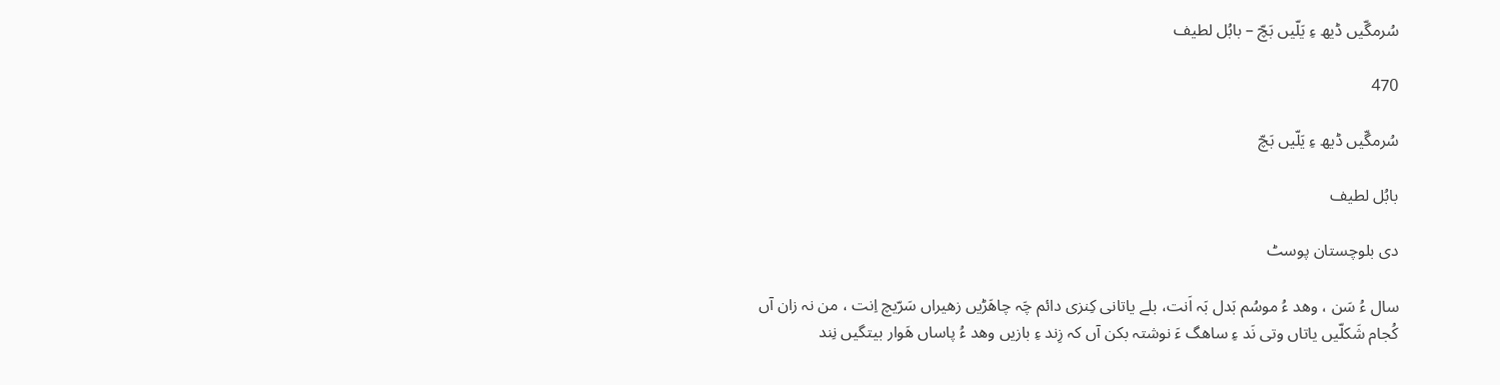سُرمگّیں ڈیھ ءِ یَلّیں بَچّ – بابُل لطیف

470

سُرمگّیں ڈیھ ءِ یَلّیں بَچّ

بابُل لطیف

دی بلوچستان پوسٹ

سال ءُ سَن ، وھد ءُ موسُم بَدل بَہ اَنت، بلے یاتانی کِنزی دائم چَہ چاھَڑیں زھیراں سَرّیچ اِنت ، من نہ زان آں کُجام شَکلّیں یاتاں وتی نَد ءِ ساھگ ءَ نوشتہ بکن آں کہ زِند ءِ بازیں وھد ءُ پاساں ھَوار بیتگیں نِند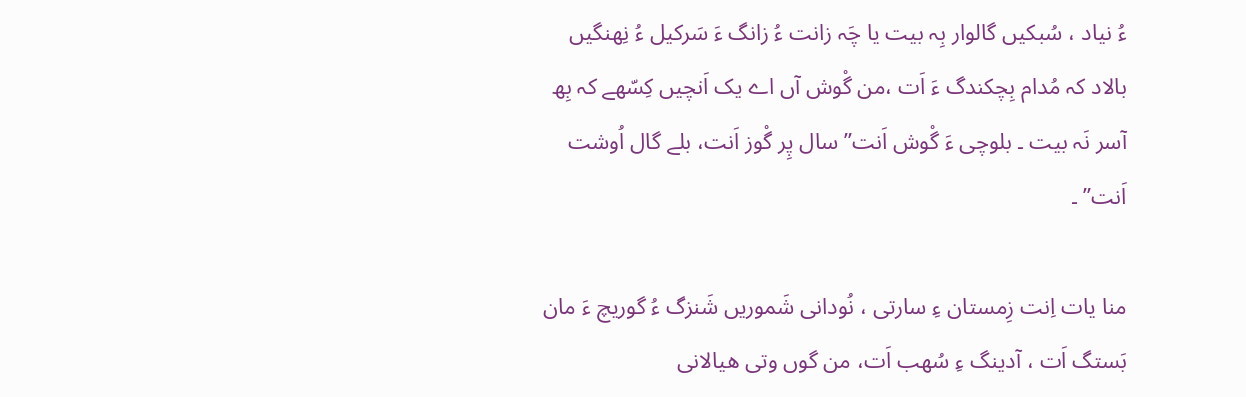ءُ نیاد ، سُبکیں گالوار بِہ بیت یا چَہ زانت ءُ زانگ ءَ سَرکیل ءُ نِھنگیں بالاد کہ مُدام بِچکندگ ءَ اَت ،من گْوش آں اے یک اَنچیں کِسّھے کہ بِھ آسر نَہ بیت ۔ بلوچی ءَ گْوش اَنت” سال پِر گْوز اَنت، بلے گال اُوشت اَنت” ۔

منا یات اِنت زِمستان ءِ سارتی ، نُودانی شَموریں شَنزگ ءُ گوریچ ءَ مان بَستگ اَت ، آدینگ ءِ سُھب اَت، من گوں وتی ھیالانی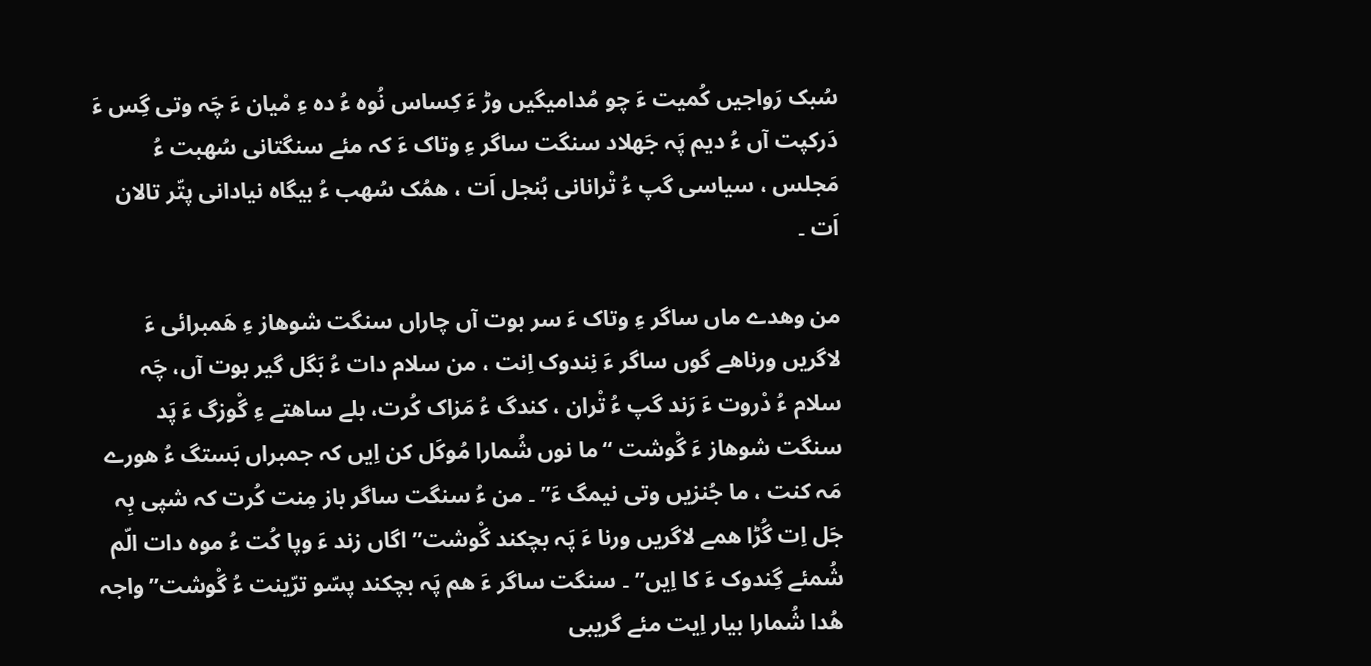سُبک رَواجیں کُمیت ءَ چو مُدامیگیں وڑ ءَ کِساس نُوہ ءُ دہ ءِ مْیان ءَ چَہ وتی گِس ءَ دَرکپت آں ءُ دیم پَہ جَھلاد سنگت ساگر ءِ وتاک ءَ کہ مئے سنگتانی سُھبت ءُ مَجلس ، سیاسی گپ ءُ تْرانانی بُنجل اَت ، ھمُک سُھب ءُ بیگاہ نیادانی پتّر تالان اَت ۔

من وھدے ماں ساگر ءِ وتاک ءَ سر بوت آں چاراں سنگت شوھاز ءِ ھَمبرائی ءَ لاگریں ورناھے گوں ساگر ءَ نِندوک اِنت ، من سلام دات ءُ بَگل گیر بوت آں، چَہ سلام ءُ دْروت ءَ رَند گپ ءُ تْران ، کندگ ءُ مَزاک کُرت، بلے ساھتے ءِ گْوزگ ءَ پَد سنگت شوھاز ءَ گْوشت “ما نوں شُمارا مُوکَل کن اِیں کہ جمبراں بَستگ ءُ ھورے مَہ کنت ، ما جُنزیں وتی نیمگ ءَ” ۔ من ءُ سنگت ساگر باز مِنت کُرت کہ شپی بِہ جَل اِت گُڑا ھمے لاگریں ورنا ءَ پَہ بچکند گْوشت” اگاں زند ءَ وپا کُت ءُ موہ دات الّم شُمئے گِندوک ءَ کا اِیں” ۔ سنگت ساگر ءَ ھم پَہ بچکند پسّو ترّینت ءُ گْوشت” واجہ ھُدا شُمارا بیار اِیت مئے گریبی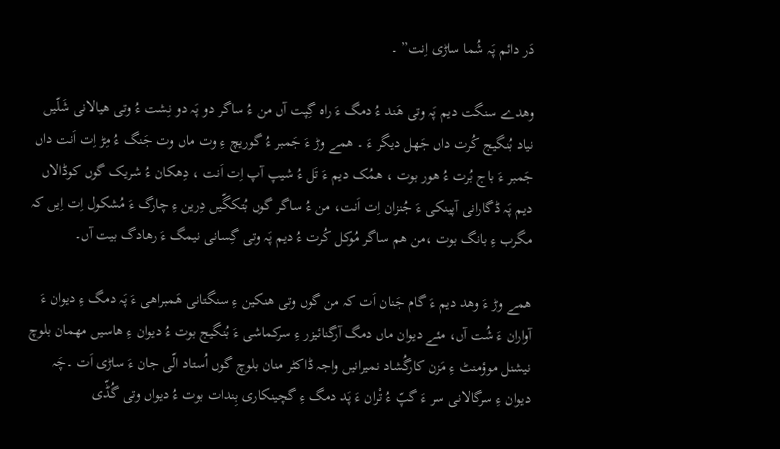دَر دائم پَہ شُما ساڑی اِنت” ۔

وھدے سنگت دیم پَہ وتی ھَند ءُ دمگ ءَ راہ گِپت آں من ءُ ساگر دو پَہ دو نِشت ءُ وتی ھیالانی شَلّیں نیاد بُنگیج کُرت داں جَھل دیگر ءَ ۔ ھمے وڑ ءَ جَمبر ءُ گوریچ ءِ وت ماں وت جَنگ ءُ مِڑ اِت اَنت داں جَمبر ءَ باج بُرت ءُ ھور بوت ، ھمُک دیم ءَ تَل ءُ شیپ آپ اِت اَنت ، دِھکان ءُ شریک گوں کوڈالاں دیم پَہ ڈگارانی آپینکی ءَ جُنزان اِت اَنت، من ءُ ساگر گوں بُتکگّیں دِرین ءِ چارگ ءَ مُشکول اِت اِیں کہ مگرب ءِ بانگ بوت ،من ھم ساگر مُوکل کُرت ءُ دیم پَہ وتی گِسانی نیمگ ءَ رھادگ بیت آں۔

ھمے وڑ ءَ وھد دیم ءَ گام جَنان اَت کہ من گوں وتی ھنکین ءِ سنگتانی ھَمبراھی ءَ پَہ دمگ ءِ دیوان ءَ آواران ءَ شُت آں، مئے دیوان ماں دمگ آرگنائیزر ءِ سرکماشی ءَ بُنگیج بوت ءُ دیوان ءِ ھاسیں مھمان بلوچ نیشنل موؤمنٹ ءِ مَزن کارگُشاد نمیرانیں واجہ ڈاکٹر منان بلوچ گوں اُستاد الّی جان ءَ ساڑی اَت ۔چَہ دیوان ءِ سرگالانی سر ءَ گپّ ءُ تْران ءَ پَد دمگ ءِ گچینکاری بِندات بوت ءُ دیواں وتی گُڈّی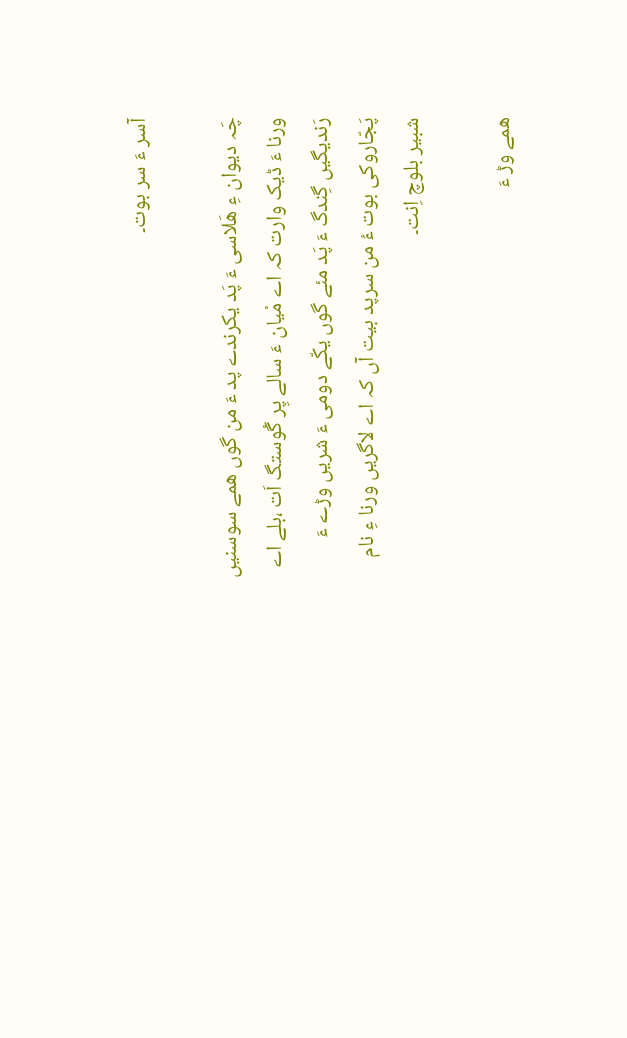آسر ءَ سر بوت۔

چَہ دیوان ءِ ھَلاسی ءَ پَد یکرندے پد ءَ من گوں ھمے سوسنیں ورنا ءَ ڈیک وارت کہ اے مْیان ءَ سالے پِر گْوستگ اَت ،بلے اے رَندیگیں گِندگ ءَ پَد مئے گوں یکّے دومی ءَ شریں وڑے ءَ پَجّاروکی بوت ءُ من سرپد بیت آں کہ اے لاگریں ورنا ءِ نام شبیر بلوچ اِنت۔

ھمے وڑ ءَ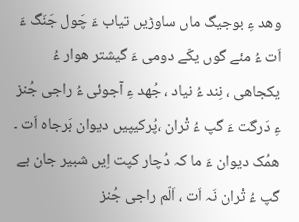وھد ءِ بوجیگ ماں ساوڑیں تیاب ءَ چَول جَنَگ ءَ اَت ءُ مئے گوں یکّے دومی ءَ گیشتر ھوار ءُ یکجاھی ، نِند ءُ نیاد ، جُھد ءِ آجوئی ءُ راجی جُنز ءِ دَرگت ءَ گپ ءُ تْران ،پُرکیپیں دیوان بَرجاہ اَت ۔ ھمُک دیوان ءَ ما کہ دُچار کپت اِیں شبیر جان بے گپ ءُ تْران نَہ اَت ، اَلّم راجی جُنز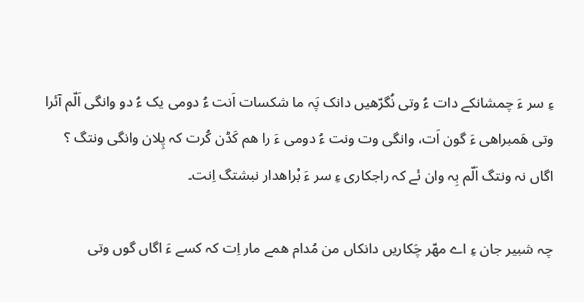ءِ سر ءَ چمشانکے دات ءُ وتی نُگرّھیں دانک پَہ ما شکسات اَنت ءُ دومی یک ءُ دو وانگی اَلّم آئرا وتی ھَمبراھی ءَ گون اَت، وانگی وت ونت ءُ دومی ءَ را ھم کَڈن کُرت کہ پِلان وانگی ونتگ ؟ اگاں نہ ونتگ اَلّم بِہ وان ئے کہ راجکاری ءِ سر ءَ بْراھدار نبشتگ اِنت۔

چہ شبیر جان ءِ اے مھّر چَکاریں دانکاں من مُدام ھمے مار اِت کہ کسے ءَ اگاں گوں وتی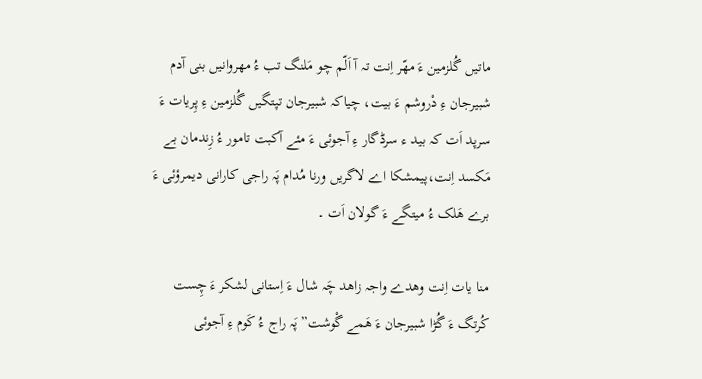ماتیں گُلزمین ءَ مھّر اِنت تہ آ اَلّم چو مَلنگ تب ءُ مھروانیں بنی آدم شبیرجان ءِ دْروشم ءَ بیت، چیاکہ شبیرجان تپتگیں گُلزمین ءِ پِریات ءَ سرپد اَت کہ بید ء سرڈگار ءِ آجوئی ءَ مئے آکبت تامور ءُ زِندمان بے مَکسد اِنت،پیمشکا اے لاگریں ورنا مُدام پَہ راجی کارانی دیمرؤئی ءَ برے ھَلک ءُ میتگے ءَ گولان اَت ۔

منا یات اِنت وھدے واجہ زاھد چَہ شال ءَ اِستانی لشکر ءَ چِست کُرتگ ءَ گُڑا شبیرجان ءَ ھَمے گْوشت” پَہ راج ءُ کَوم ءِ آجوئی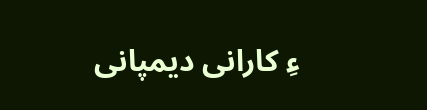ءِ کارانی دیمپانی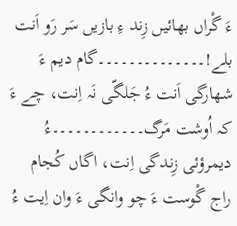ءَ گْراں بھائیں زِند ءِ بازیں سَر رَو اَنت بلے!۔۔۔۔۔۔۔۔۔۔۔۔۔۔گام دیم ءَ شھارگی اَنت ءُ جَلگّی نَہ اِنت، چے ءَ کہ اُوشت مَرگ۔۔۔۔۔۔۔۔۔۔۔۔ءُ دیمرؤئی زِندگی اِنت، اگاں کُجام راج گْوست ءَ چو وانگی ءَ وان اِیت ءُ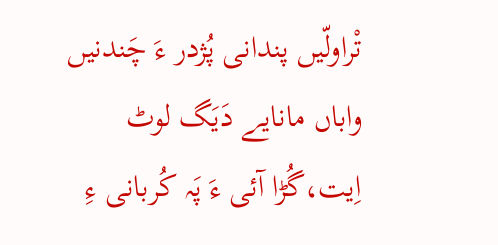تْراولّیں پندانی پُژدر ءَ چَندنیں واباں مانایے دَیَگ لوٹ اِیت،گُڑا آئی ءَ پَہ کُربانی ءِ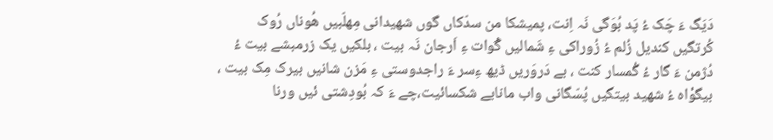دَیَگ ءَ چَک ءُ پَد بُوَگی نَہ اِنت، پمیشکا من سدّکاں گوں شھیدانی مِھلّبیں ھُوناں رُوک کُرتگیں کندیل زُلم ءُ زُوراکی ءِ شَمالیں گْوات ءِ اَرجان نَہ بیت ، بلکیں یک زرمبشے بیت ءُ دُژمن ءَ گار ءُ گُمسار کنت ، بے دَروَریں ڈیھ ءِسر ءَ راجدوستی ءِ مَزن شانیں بیرک مِک بیت ، بیگوْاہ ءُ شھید بیتگیں پُسّگانی واب مانایے شکسائیت،چے ءَ کہ بُودِشتی ئیں ورنا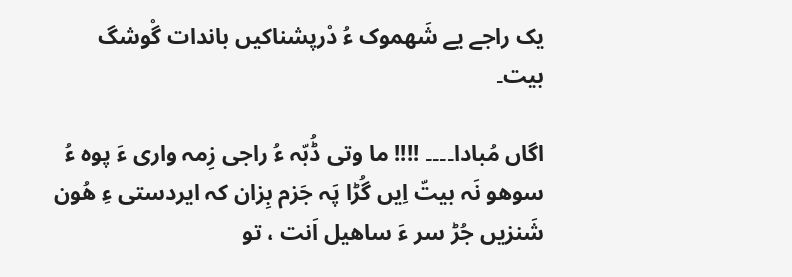یک راجے یے شَھموک ءُ دْرپشناکیں باندات گْوشگ بیت۔

اگاں مُبادا۔۔۔۔ !!!! ما وتی ڈُبّہ ءُ راجی زِمہ واری ءَ پوہ ءُ سوھو نَہ بیتّ اِیں گُڑا پَہ جَزم بِزان کہ ایردستی ءِ ھُون شَنزیں جُڑ سر ءَ ساھیل اَنت ، تو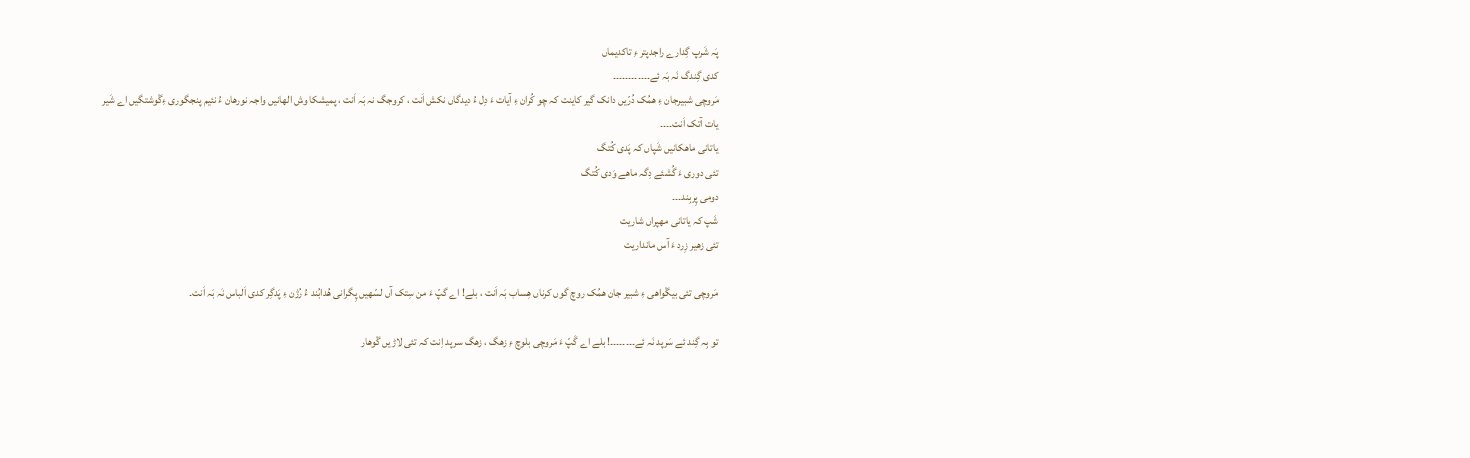پَہ شَرپ گِدارے راجدپتر ءِ تاکدیماں
کدی گِندگ نَہ بَہ ئے۔۔۔۔۔۔۔۔۔۔۔۔
مَروچی شبیرجان ءِ ھمُک دُرّیں دانک گیر کاینت کہ چو کُران ءِ آیات ءَ دِل ءُ دیدگاں نکش اَنت ، کروجگ نہ بَہ اَنت ، پمیشکا وش الھانیں واجہ نورھان ءُ نئیم پنجگوری ءِگْوشتگیں اے شَیر یات آتک اَنت۔۔۔۔
یاتانی ماھکانیں شَپاں کہ پَدی کُتگ
تئی دوری ءَ گُشئے دِگہ ماھے وَدی کُتگ
دومی پِربِند۔۔۔
شَپ کہ یاتانی مھپراں شاریت
تئی زھیر زِرد ءَ آس مانداریت

مَروچی تئی بیگْواھی ءِ شبیر جان ھمُک روچ گوں کرناں ھِساب بَہ اَنت ، بلے! اے گپّ ءَ من سِتک آں لسّھیں پِگرانی ھُدابُند ءُ رُژن ءِ پَدگِر کدی اَلباس نَہ بَہ اَنت۔

تو بِہ گِند ئے سَرپد نَہ ئے۔۔۔۔۔۔۔۔! بلے اے گَپّ ءَ مَروچی بلوچ ءِ زھگ ، زھگ سرپد اِنت کہ تئی لاڑیں گْوھار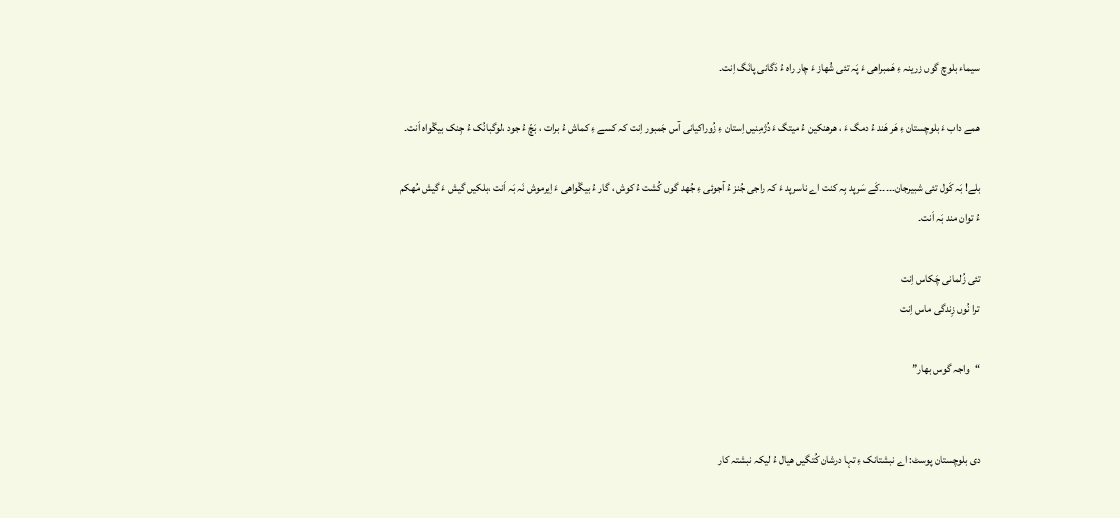سیماء بلوچ گوں زرینہ ءِ ھَمبراھی ءَ پَہ تئی شُھاز ءَ چار راہ ءُ دَگانی پانَگ اِنت۔

ھمے داب ءَ بلوچستان ءِ ھَر ھَند ءُ دمگ ءَ ، ھرھنکین ءُ میتگ ءَ دُژمِنیں اِستان ءِ زُوراکیانی آس جَمبور اِنت کہ کسے ءِ کماش ءُ برات ، بَچّ ءُ جود ،لوگبانُک ءُ جِنک بیگْواہ اَنت۔

بلے! بَہ کَول تئی شبیرجان۔۔۔۔۔کَے سَرپد بِہ کنت اے ناسرپد ءَ کہ راجی جُنز ءُ آجوئی ءِ جُھد گوں کُشت ءُ کوش ، گار ءُ بیگْواھی ءَ اِیرموش نَہ بَہ اَنت ،بلکیں گیش ءَ گیش مُھکم ءُ توان مند بَہ اَنت۔

تئی زُلمانی چَکاس اِنت
ترا نُوں زِندگی ماس اِنت

“واجہ گوس بھار”


دی بلوچستان پوسٹ: اے نبشتانک ءِ تہا درشان کُتگیں ھیال ءُ لیکہ نبشتہ کار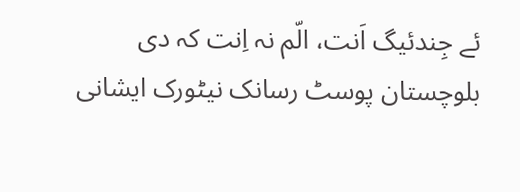ئے جِندئیگ اَنت، الّم نہ اِنت کہ دی بلوچستان پوسٹ رسانک نیٹورک ایشانی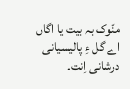منّوک بہ بیت یا اگاں اے گل ءِ پالیسیانی درشانی اِنت۔